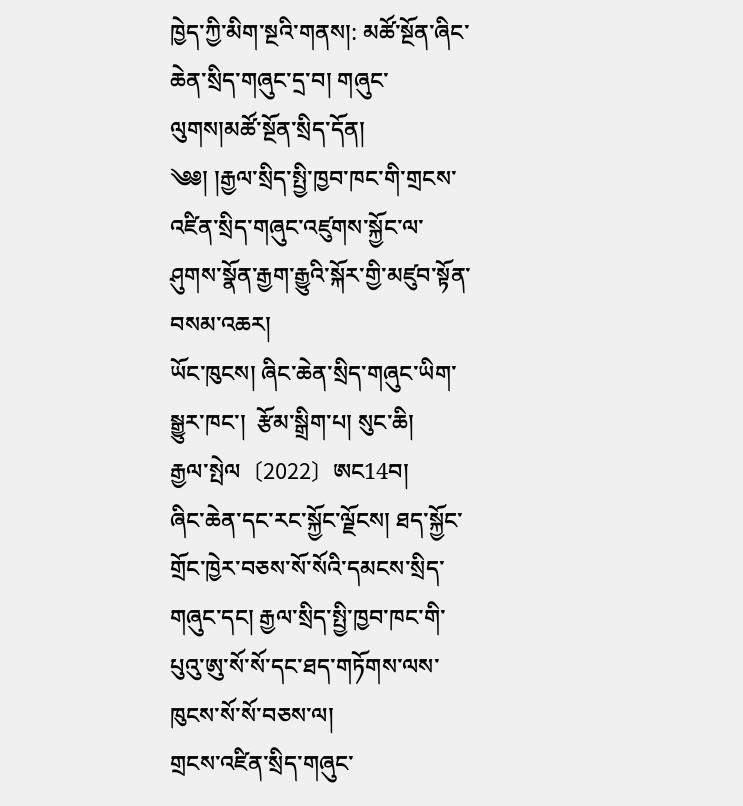ཁྱེད་ཀྱི་མིག་སྔའི་གནས།: མཚོ་སྔོན་ཞིང་ཆེན་སྲིད་གཞུང་དྲ་བ། གཞུང་ལུགས།མཚོ་སྔོན་སྲིད་དོན།
༄༅། །རྒྱལ་སྲིད་སྤྱི་ཁྱབ་ཁང་གི་གྲངས་འཛིན་སྲིད་གཞུང་འཛུགས་སྐྱོང་ལ་ཤུགས་སྣོན་རྒྱག་རྒྱུའི་སྐོར་གྱི་མཛུབ་སྟོན་བསམ་འཆར།
ཡོང་ཁུངས། ཞིང་ཆེན་སྲིད་གཞུང་ཡིག་སྒྱུར་ཁང་།  རྩོམ་སྒྲིག་པ། སུང་ཆི།
རྒྱལ་སྤེལ〔2022〕ཨང14བ།
ཞིང་ཆེན་དང་རང་སྐྱོང་ལྗོངས། ཐད་སྐྱོང་གྲོང་ཁྱེར་བཅས་སོ་སོའི་དམངས་སྲིད་གཞུང་དང། རྒྱལ་སྲིད་སྤྱི་ཁྱབ་ཁང་གི་པུའུ་ཨུ་སོ་སོ་དང་ཐད་གཏོགས་ལས་ཁུངས་སོ་སོ་བཅས་ལ།
གྲངས་འཛིན་སྲིད་གཞུང་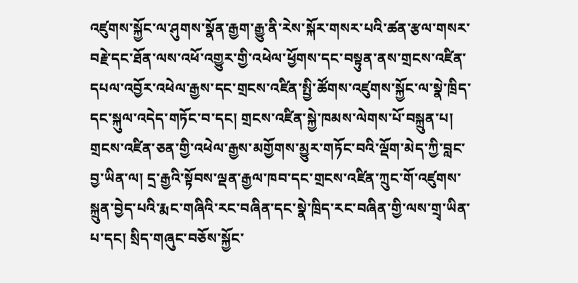འཛུགས་སྐྱོང་ལ་ཤུགས་སྣོན་རྒྱག་རྒྱུ་ནི་རེས་སྐོར་གསར་པའི་ཚན་རྩལ་གསར་བརྗེ་དང་ཐོན་ལས་འཕོ་འགྱུར་གྱི་འཕེལ་ཕྱོགས་དང་བསྟུན་ནས་གྲངས་འཛིན་དཔལ་འབྱོར་འཕེལ་རྒྱས་དང་གྲངས་འཛིན་སྤྱི་ཚོགས་འཛུགས་སྐྱོང་ལ་སྣེ་ཁྲིད་དང་སྐུལ་འདེད་གཏོང་བ་དང། གྲངས་འཛིན་སྐྱེ་ཁམས་ལེགས་པོ་བསྐྲུན་པ། གྲངས་འཛིན་ཅན་གྱི་འཕེལ་རྒྱས་མགྱོགས་མྱུར་གཏོང་བའི་ལྡོག་མེད་ཀྱི་བླང་བྱ་ཡིན་ལ། དྲ་རྒྱའི་སྟོབས་ལྡན་རྒྱལ་ཁབ་དང་གྲངས་འཛིན་ཀྲུང་གོ་འཛུགས་སྐྲུན་བྱེད་པའི་རྨང་གཞིའི་རང་བཞིན་དང་སྣེ་ཁྲིད་རང་བཞིན་གྱི་ལས་གྲྭ་ཡིན་པ་དང། སྲིད་གཞུང་བཅོས་སྐྱོང་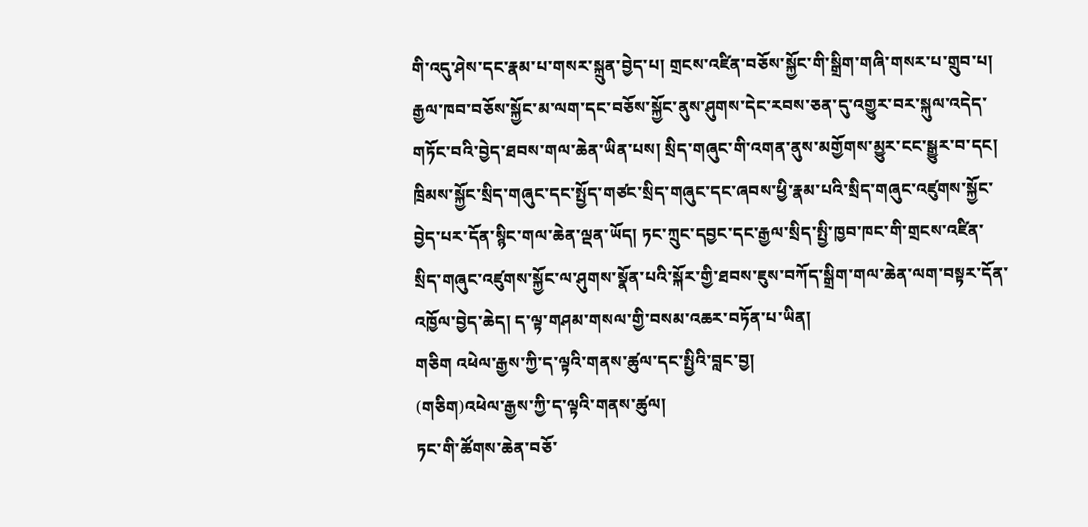གི་འདུ་ཤེས་དང་རྣམ་པ་གསར་སྐྲུན་བྱེད་པ། གྲངས་འཛིན་བཅོས་སྐྱོང་གི་སྒྲིག་གཞི་གསར་པ་གྲུབ་པ། རྒྱལ་ཁབ་བཅོས་སྐྱོང་མ་ལག་དང་བཅོས་སྐྱོང་ནུས་ཤུགས་དེང་རབས་ཅན་དུ་འགྱུར་བར་སྐུལ་འདེད་གཏོང་བའི་བྱེད་ཐབས་གལ་ཆེན་ཡིན་པས། སྲིད་གཞུང་གི་འགན་ནུས་མགྱོགས་མྱུར་ངང་སྒྱུར་བ་དང། ཁྲིམས་སྐྱོང་སྲིད་གཞུང་དང་སྤྱོད་གཙང་སྲིད་གཞུང་དང་ཞབས་ཕྱི་རྣམ་པའི་སྲིད་གཞུང་འཛུགས་སྐྱོང་བྱེད་པར་དོན་སྙིང་གལ་ཆེན་ལྡན་ཡོད། ཏང་ཀྲུང་དབྱང་དང་རྒྱལ་སྲིད་སྤྱི་ཁྱབ་ཁང་གི་གྲངས་འཛིན་སྲིད་གཞུང་འཛུགས་སྐྱོང་ལ་ཤུགས་སྣོན་པའི་སྐོར་གྱི་ཐབས་ཇུས་བཀོད་སྒྲིག་གལ་ཆེན་ལག་བསྟར་དོན་འཁྱོལ་བྱེད་ཆེད། ད་ལྟ་གཤམ་གསལ་གྱི་བསམ་འཆར་བཏོན་པ་ཡིན།
གཅིག འཕེལ་རྒྱས་ཀྱི་ད་ལྟའི་གནས་ཚུལ་དང་སྤྱིའི་བླང་བྱ།
(གཅིག)འཕེལ་རྒྱས་ཀྱི་ད་ལྟའི་གནས་ཚུལ།
ཏང་གི་ཚོགས་ཆེན་བཅོ་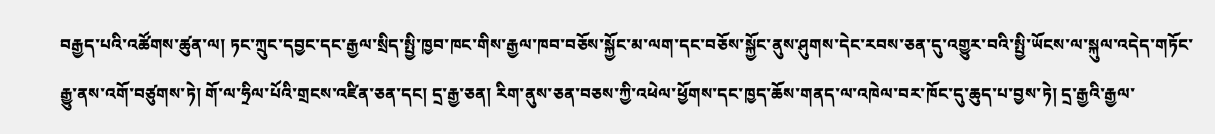བརྒྱད་པའི་འཚོགས་ཚུན་ལ། ཏང་ཀྲུང་དབྱང་དང་རྒྱལ་སྲིད་སྤྱི་ཁྱབ་ཁང་གིས་རྒྱལ་ཁབ་བཅོས་སྐྱོང་མ་ལག་དང་བཅོས་སྐྱོང་ནུས་ཤུགས་དེང་རབས་ཅན་དུ་འགྱུར་བའི་སྤྱི་ཡོངས་ལ་སྐུལ་འདེད་གཏོང་རྒྱུ་ནས་འགོ་བཙུགས་ཏེ། གོ་ལ་ཧྲིལ་པོའི་གྲངས་འཛིན་ཅན་དང། དྲ་རྒྱ་ཅན། རིག་ནུས་ཅན་བཅས་ཀྱི་འཕེལ་ཕྱོགས་དང་ཁྱད་ཆོས་གནད་ལ་འཁེལ་བར་ཁོང་དུ་ཆུད་པ་བྱས་ཏེ། དྲ་རྒྱའི་རྒྱལ་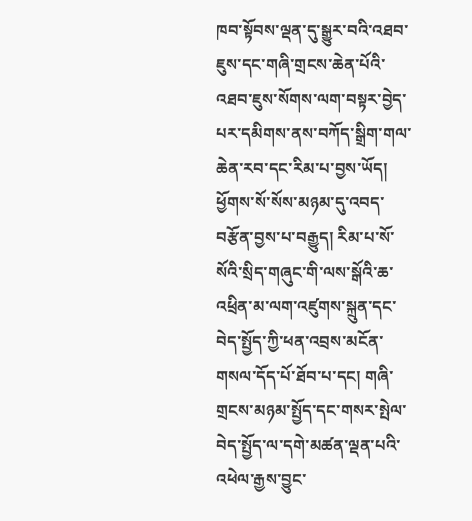ཁབ་སྟོབས་ལྡན་དུ་སྒྱུར་བའི་འཐབ་ཇུས་དང་གཞི་གྲངས་ཆེན་པོའི་འཐབ་ཇུས་སོགས་ལག་བསྟར་བྱེད་པར་དམིགས་ནས་བཀོད་སྒྲིག་གལ་ཆེན་རབ་དང་རིམ་པ་བྱས་ཡོད། ཕྱོགས་སོ་སོས་མཉམ་དུ་འབད་བརྩོན་བྱས་པ་བརྒྱུད། རིམ་པ་སོ་སོའི་སྲིད་གཞུང་གི་ལས་སྒོའི་ཆ་འཕྲིན་མ་ལག་འཛུགས་སྐྲུན་དང་བེད་སྤྱོད་ཀྱི་ཕན་འབྲས་མངོན་གསལ་དོད་པོ་ཐོབ་པ་དང། གཞི་གྲངས་མཉམ་སྤྱོད་དང་གསར་སྤེལ་བེད་སྤྱོད་ལ་དགེ་མཚན་ལྡན་པའི་འཕེལ་རྒྱས་བྱུང་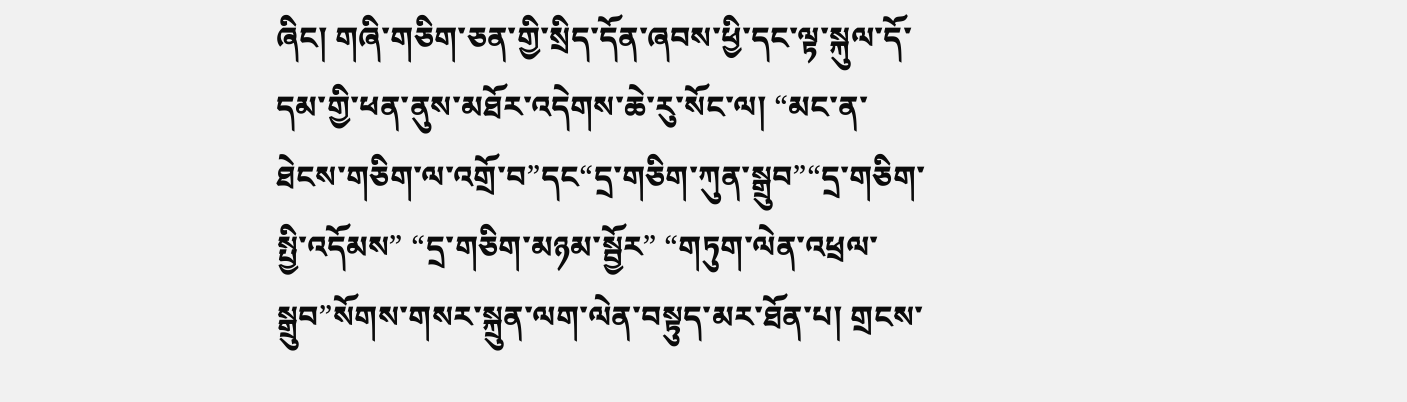ཞིང། གཞི་གཅིག་ཅན་གྱི་སྲིད་དོན་ཞབས་ཕྱི་དང་ལྟ་སྐུལ་དོ་དམ་གྱི་ཕན་ནུས་མཐོར་འདེགས་ཆེ་རུ་སོང་ལ། “མང་ན་ཐེངས་གཅིག་ལ་འགྲོ་བ”དང“དྲ་གཅིག་ཀུན་སྒྲུབ”“དྲ་གཅིག་སྤྱི་འདོམས” “དྲ་གཅིག་མཉམ་སྦྱོར” “གཏུག་ལེན་འཕྲལ་སྒྲུབ”སོགས་གསར་སྐྲུན་ལག་ལེན་བསྟུད་མར་ཐོན་པ། གྲངས་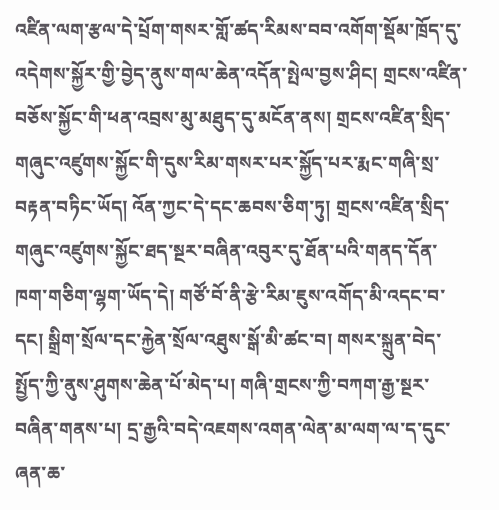འཛིན་ལག་རྩལ་དེ་པྲོག་གསར་གློ་ཚད་རིམས་བབ་འགོག་སྡོམ་ཁྲོད་དུ་འདེགས་སྐྱོར་གྱི་བྱེད་ནུས་གལ་ཆེན་འདོན་སྤེལ་བྱས་ཤིང། གྲངས་འཛིན་བཅོས་སྐྱོང་གི་ཕན་འབྲས་མུ་མཐུད་དུ་མངོན་ནས། གྲངས་འཛིན་སྲིད་གཞུང་འཛུགས་སྐྱོང་གི་དུས་རིམ་གསར་པར་སྐྱོད་པར་རྨང་གཞི་སྲ་བརྟན་བཏིང་ཡོད། འོན་ཀྱང་དེ་དང་ཆབས་ཅིག་ཏུ། གྲངས་འཛིན་སྲིད་གཞུང་འཛུགས་སྐྱོང་ཐད་སྔར་བཞིན་འབུར་དུ་ཐོན་པའི་གནད་དོན་ཁག་གཅིག་ལྷག་ཡོད་དེ། གཙོ་བོ་ནི་རྩེ་རིམ་ཇུས་འགོད་མི་འདང་བ་དང། སྒྲིག་སྲོལ་དང་རྐྱེན་སྲོལ་འཐུས་སྒོ་མི་ཚང་བ། གསར་སྐྲུན་བེད་སྤྱོད་ཀྱི་ནུས་ཤུགས་ཆེན་པོ་མེད་པ། གཞི་གྲངས་ཀྱི་བཀག་རྒྱ་སྔར་བཞིན་གནས་པ། དྲ་རྒྱའི་བདེ་འཇགས་འགན་ལེན་མ་ལག་ལ་ད་དུང་ཞན་ཆ་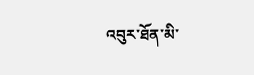འབུར་ཐོན་མི་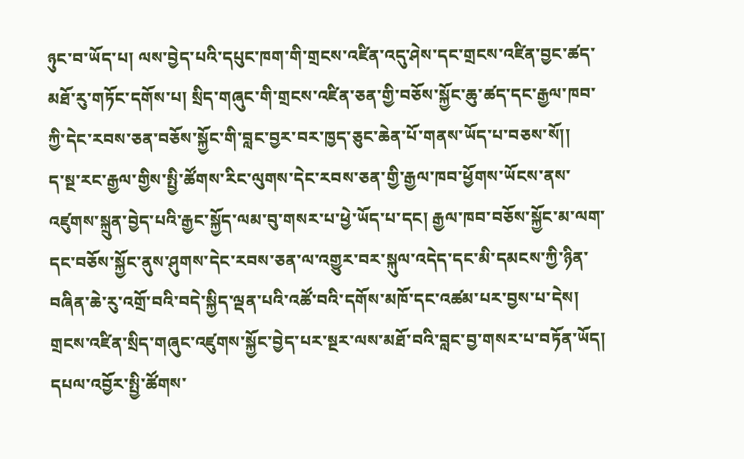ཉུང་བ་ཡོད་པ། ལས་བྱེད་པའི་དཔུང་ཁག་གི་གྲངས་འཛིན་འདུ་ཤེས་དང་གྲངས་འཛིན་བྱང་ཚད་མཐོ་རུ་གཏོང་དགོས་པ། སྲིད་གཞུང་གི་གྲངས་འཛིན་ཅན་གྱི་བཅོས་སྐྱོང་ཆུ་ཚད་དང་རྒྱལ་ཁབ་ཀྱི་དེང་རབས་ཅན་བཅོས་སྐྱོང་གི་བླང་བྱར་བར་ཁྱད་ཅུང་ཆེན་པོ་གནས་ཡོད་པ་བཅས་སོ།།
ད་སྔ་རང་རྒྱལ་གྱིས་སྤྱི་ཚོགས་རིང་ལུགས་དེང་རབས་ཅན་གྱི་རྒྱལ་ཁབ་ཕྱོགས་ཡོངས་ནས་འཛུགས་སྐྲུན་བྱེད་པའི་རྒྱང་སྐྱོད་ལམ་བུ་གསར་པ་ཕྱེ་ཡོད་པ་དང། རྒྱལ་ཁབ་བཅོས་སྐྱོང་མ་ལག་དང་བཅོས་སྐྱོང་ནུས་ཤུགས་དེང་རབས་ཅན་ལ་འགྱུར་བར་སྐུལ་འདེད་དང་མི་དམངས་ཀྱི་ཉིན་བཞིན་ཆེ་རུ་འགྲོ་བའི་བདེ་སྐྱིད་ལྡན་པའི་འཚོ་བའི་དགོས་མཁོ་དང་འཚམ་པར་བྱས་པ་དེས། གྲངས་འཛིན་སྲིད་གཞུང་འཛུགས་སྐྱོང་བྱེད་པར་སྔར་ལས་མཐོ་བའི་བླང་བྱ་གསར་པ་བཏོན་ཡོད། དཔལ་འབྱོར་སྤྱི་ཚོགས་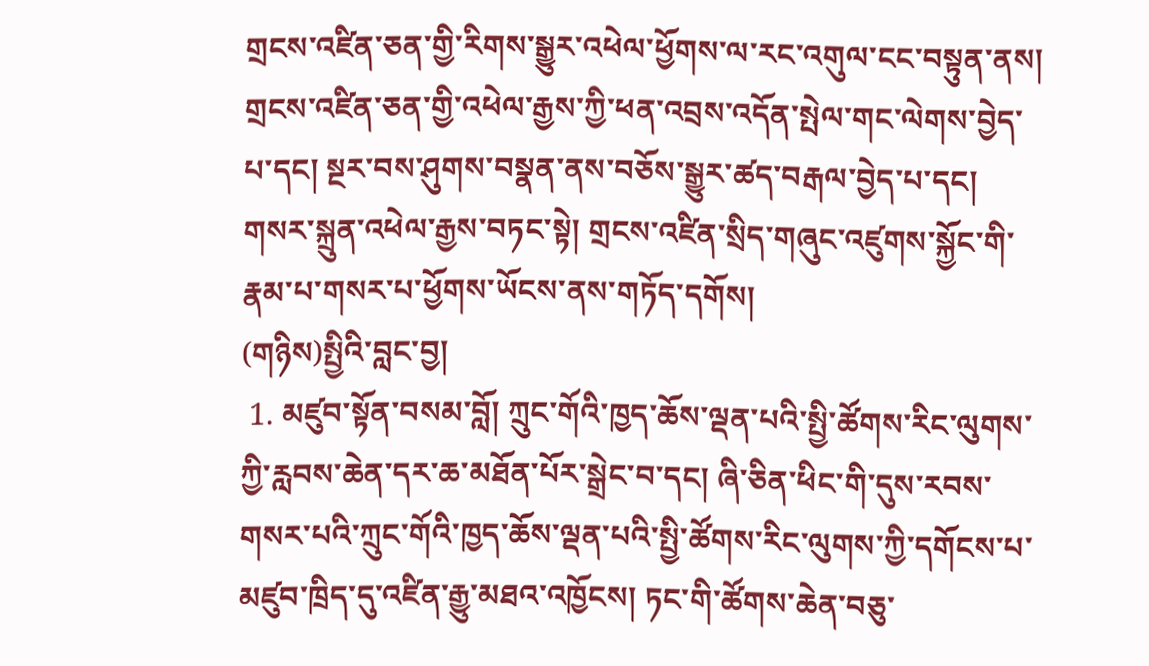གྲངས་འཛིན་ཅན་གྱི་རིགས་སྒྱུར་འཕེལ་ཕྱོགས་ལ་རང་འགུལ་ངང་བསྟུན་ནས། གྲངས་འཛིན་ཅན་གྱི་འཕེལ་རྒྱས་ཀྱི་ཕན་འབྲས་འདོན་སྤེལ་གང་ལེགས་བྱེད་པ་དང། སྔར་བས་ཤུགས་བསྣན་ནས་བཅོས་སྒྱུར་ཚད་བརྒལ་བྱེད་པ་དང། གསར་སྐྲུན་འཕེལ་རྒྱས་བཏང་སྟེ། གྲངས་འཛིན་སྲིད་གཞུང་འཛུགས་སྐྱོང་གི་རྣམ་པ་གསར་པ་ཕྱོགས་ཡོངས་ནས་གཏོད་དགོས།
(གཉིས)སྤྱིའི་བླང་བྱ།
 1. མཛུབ་སྟོན་བསམ་བློ། ཀྲུང་གོའི་ཁྱད་ཆོས་ལྡན་པའི་སྤྱི་ཚོགས་རིང་ལུགས་ཀྱི་རླབས་ཆེན་དར་ཆ་མཐོན་པོར་སྒྲེང་བ་དང། ཞི་ཅིན་ཕིང་གི་དུས་རབས་གསར་པའི་ཀྲུང་གོའི་ཁྱད་ཆོས་ལྡན་པའི་སྤྱི་ཚོགས་རིང་ལུགས་ཀྱི་དགོངས་པ་མཛུབ་ཁྲིད་དུ་འཛིན་རྒྱུ་མཐའ་འཁྱོངས། ཏང་གི་ཚོགས་ཆེན་བཅུ་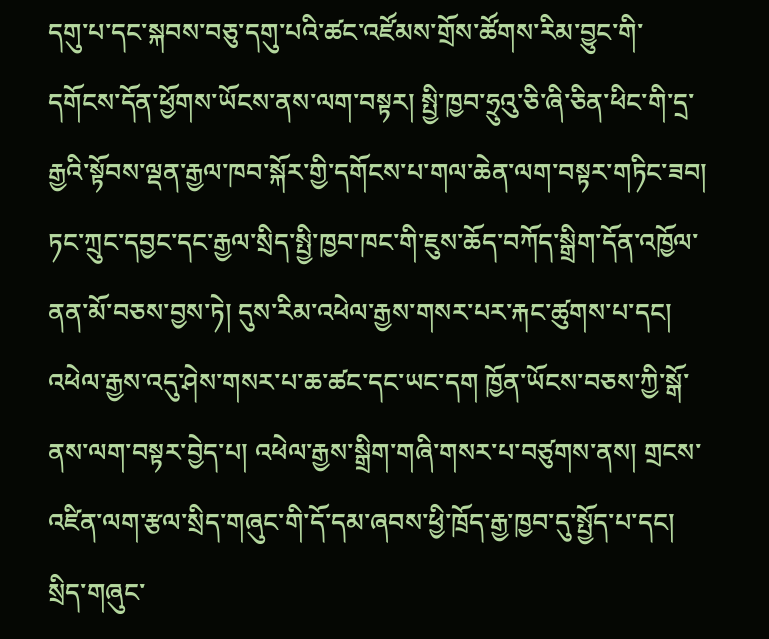དགུ་པ་དང་སྐབས་བཅུ་དགུ་པའི་ཚང་འཛོམས་གྲོས་ཚོགས་རིམ་བྱུང་གི་དགོངས་དོན་ཕྱོགས་ཡོངས་ནས་ལག་བསྟར། སྤྱི་ཁྱབ་ཧྲུའུ་ཅི་ཞི་ཅིན་ཕིང་གི་དྲ་རྒྱའི་སྟོབས་ལྡན་རྒྱལ་ཁབ་སྐོར་གྱི་དགོངས་པ་གལ་ཆེན་ལག་བསྟར་གཏིང་ཟབ། ཏང་ཀྲུང་དབྱང་དང་རྒྱལ་སྲིད་སྤྱི་ཁྱབ་ཁང་གི་ཇུས་ཆོད་བཀོད་སྒྲིག་དོན་འཁྱོལ་ནན་མོ་བཅས་བྱས་ཏེ། དུས་རིམ་འཕེལ་རྒྱས་གསར་པར་རྐང་ཚུགས་པ་དང། འཕེལ་རྒྱས་འདུ་ཤེས་གསར་པ་ཆ་ཚང་དང་ཡང་དག ཁྱོན་ཡོངས་བཅས་ཀྱི་སྒོ་ནས་ལག་བསྟར་བྱེད་པ། འཕེལ་རྒྱས་སྒྲིག་གཞི་གསར་པ་བཙུགས་ནས། གྲངས་འཛིན་ལག་རྩལ་སྲིད་གཞུང་གི་དོ་དམ་ཞབས་ཕྱི་ཁྲོད་རྒྱ་ཁྱབ་དུ་སྤྱོད་པ་དང། སྲིད་གཞུང་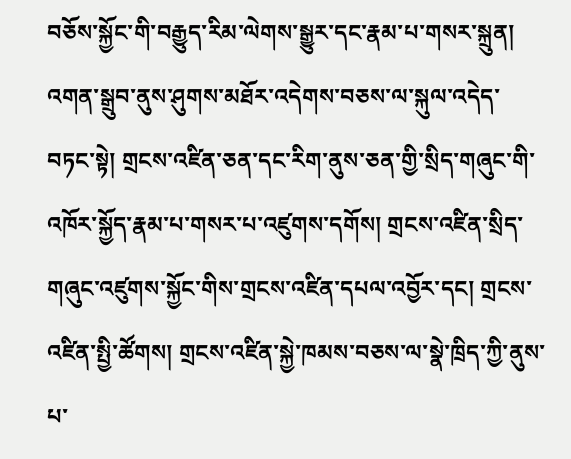བཅོས་སྐྱོང་གི་བརྒྱུད་རིམ་ལེགས་སྒྱུར་དང་རྣམ་པ་གསར་སྐྲུན། འགན་སྒྲུབ་ནུས་ཤུགས་མཐོར་འདེགས་བཅས་ལ་སྐུལ་འདེད་བཏང་སྟེ། གྲངས་འཛིན་ཅན་དང་རིག་ནུས་ཅན་གྱི་སྲིད་གཞུང་གི་འཁོར་སྐྱོད་རྣམ་པ་གསར་པ་འཛུགས་དགོས། གྲངས་འཛིན་སྲིད་གཞུང་འཛུགས་སྐྱོང་གིས་གྲངས་འཛིན་དཔལ་འབྱོར་དང། གྲངས་འཛིན་སྤྱི་ཚོགས། གྲངས་འཛིན་སྐྱེ་ཁམས་བཅས་ལ་སྣེ་ཁྲིད་ཀྱི་ནུས་པ་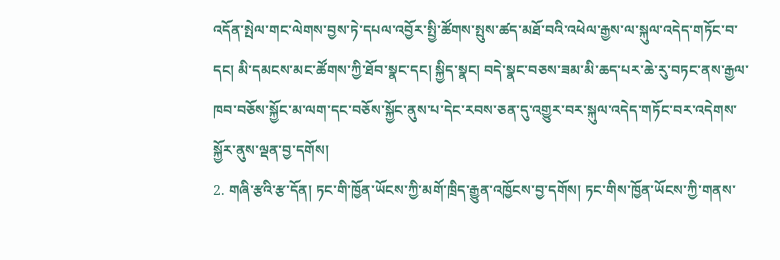འདོན་སྤེལ་གང་ལེགས་བྱས་ཏེ་དཔལ་འབྱོར་སྤྱི་ཚོགས་སྤུས་ཚད་མཐོ་བའི་འཕེལ་རྒྱས་ལ་སྐུལ་འདེད་གཏོང་བ་དང། མི་དམངས་མང་ཚོགས་ཀྱི་ཐོབ་སྣང་དང། སྐྱིད་སྣང། བདེ་སྣང་བཅས་ཟམ་མི་ཆད་པར་ཆེ་རུ་བཏང་ནས་རྒྱལ་ཁབ་བཅོས་སྐྱོང་མ་ལག་དང་བཅོས་སྐྱོང་ནུས་པ་དེང་རབས་ཅན་དུ་འགྱུར་བར་སྐུལ་འདེད་གཏོང་བར་འདེགས་སྐྱོར་ནུས་ལྡན་བྱ་དགོས།
2. གཞི་རྩའི་རྩ་དོན། ཏང་གི་ཁྱོན་ཡོངས་ཀྱི་མགོ་ཁྲིད་རྒྱུན་འཁྱོངས་བྱ་དགོས། ཏང་གིས་ཁྱོན་ཡོངས་ཀྱི་གནས་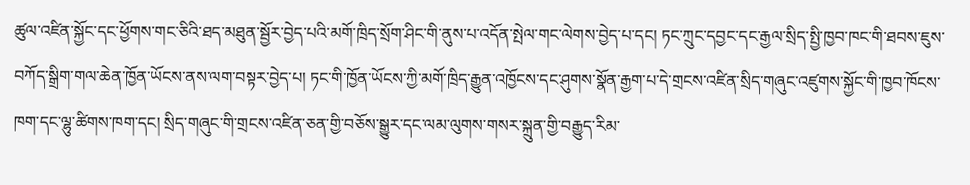ཚུལ་འཛིན་སྐྱོང་དང་ཕྱོགས་གང་ཅིའི་ཐད་མཐུན་སྦྱོར་བྱེད་པའི་མགོ་ཁྲིད་སྲོག་ཤིང་གི་ནུས་པ་འདོན་སྤེལ་གང་ལེགས་བྱེད་པ་དང། ཏང་ཀྲུང་དབྱང་དང་རྒྱལ་སྲིད་སྤྱི་ཁྱབ་ཁང་གི་ཐབས་ཇུས་བཀོད་སྒྲིག་གལ་ཆེན་ཁྱོན་ཡོངས་ནས་ལག་བསྟར་བྱེད་པ། ཏང་གི་ཁྱོན་ཡོངས་ཀྱི་མགོ་ཁྲིད་རྒྱུན་འཁྱོངས་དང་ཤུགས་སྣོན་རྒྱག་པ་དེ་གྲངས་འཛིན་སྲིད་གཞུང་འཛུགས་སྐྱོང་གི་ཁྱབ་ཁོངས་ཁག་དང་ལྷུ་ཚིགས་ཁག་དང། སྲིད་གཞུང་གི་གྲངས་འཛིན་ཅན་གྱི་བཅོས་སྒྱུར་དང་ལམ་ལུགས་གསར་སྐྲུན་གྱི་བརྒྱུད་རིམ་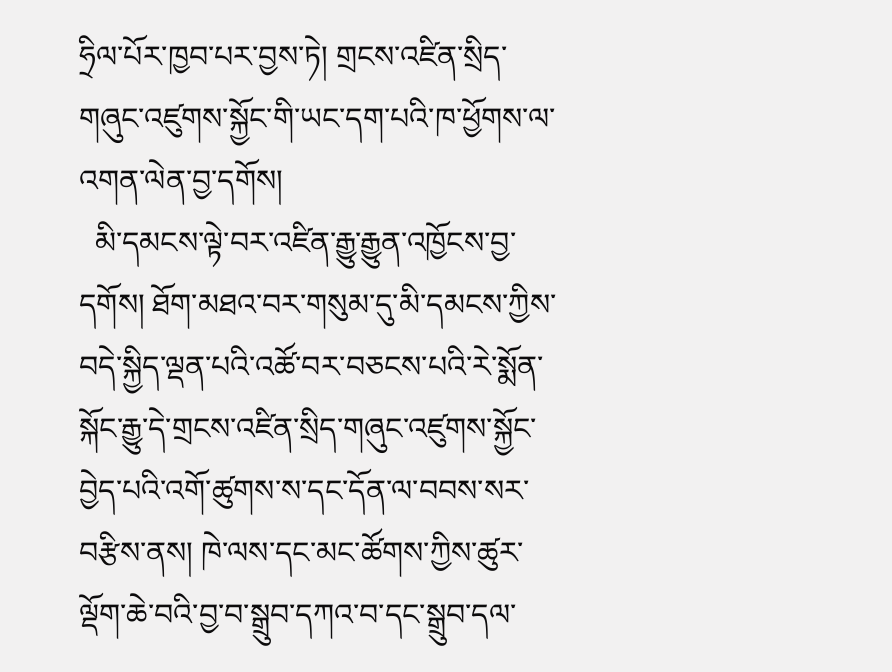ཧྲིལ་པོར་ཁྱབ་པར་བྱས་ཏེ། གྲངས་འཛིན་སྲིད་གཞུང་འཛུགས་སྐྱོང་གི་ཡང་དག་པའི་ཁ་ཕྱོགས་ལ་འགན་ལེན་བྱ་དགོས།
  མི་དམངས་ལྟེ་བར་འཛིན་རྒྱུ་རྒྱུན་འཁྱོངས་བྱ་དགོས། ཐོག་མཐའ་བར་གསུམ་དུ་མི་དམངས་ཀྱིས་བདེ་སྐྱིད་ལྡན་པའི་འཚོ་བར་བཅངས་པའི་རེ་སྨོན་སྐོང་རྒྱུ་དེ་གྲངས་འཛིན་སྲིད་གཞུང་འཛུགས་སྐྱོང་བྱེད་པའི་འགོ་ཚུགས་ས་དང་དོན་ལ་བབས་སར་བརྩིས་ནས། ཁེ་ལས་དང་མང་ཚོགས་ཀྱིས་ཚུར་ལྡོག་ཆེ་བའི་བྱ་བ་སྒྲུབ་དཀའ་བ་དང་སྒྲུབ་དལ་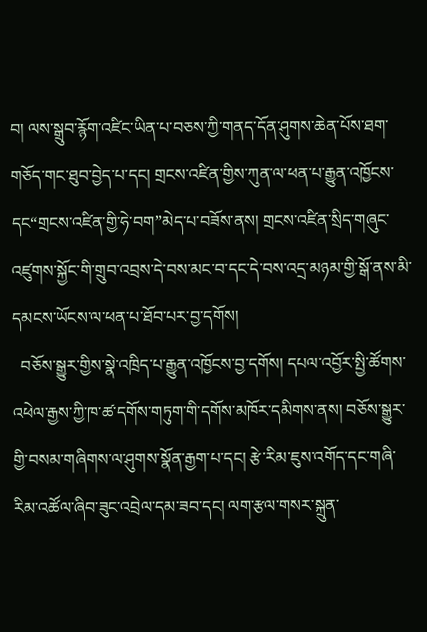བ། ལས་སྒྲུབ་རྙོག་འཛིང་ཡིན་པ་བཅས་ཀྱི་གནད་དོན་ཤུགས་ཆེན་པོས་ཐག་གཅོད་གང་ཐུབ་བྱེད་པ་དང། གྲངས་འཛིན་གྱིས་ཀུན་ལ་ཕན་པ་རྒྱུན་འཁྱོངས་དང“གྲངས་འཛིན་གྱི་ཧེ་བག”མེད་པ་བཟོས་ནས། གྲངས་འཛིན་སྲིད་གཞུང་འཛུགས་སྐྱོང་གི་གྲུབ་འབྲས་དེ་བས་མང་བ་དང་དེ་བས་འདྲ་མཉམ་གྱི་སྒོ་ནས་མི་དམངས་ཡོངས་ལ་ཕན་པ་ཐོབ་པར་བྱ་དགོས།
  བཅོས་སྒྱུར་གྱིས་སྣེ་འཁྲིད་པ་རྒྱུན་འཁྱོངས་བྱ་དགོས། དཔལ་འབྱོར་སྤྱི་ཚོགས་འཕེལ་རྒྱས་ཀྱི་ཁ་ཚ་དགོས་གཏུག་གི་དགོས་མཁོར་དམིགས་ནས། བཅོས་སྒྱུར་གྱི་བསམ་གཞིགས་ལ་ཤུགས་སྣོན་རྒྱག་པ་དང། རྩེ་རིམ་ཇུས་འགོད་དང་གཞི་རིམ་འཚོལ་ཞིབ་ཟུང་འབྲེལ་དམ་ཟབ་དང། ལག་རྩལ་གསར་སྐྲུན་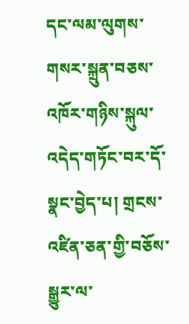དང་ལམ་ལུགས་གསར་སྐྲུན་བཅས་འཁོར་གཉིས་སྐུལ་འདེད་གཏོང་བར་དོ་སྣང་བྱེད་པ། གྲངས་འཛིན་ཅན་གྱི་བཅོས་སྒྱུར་ལ་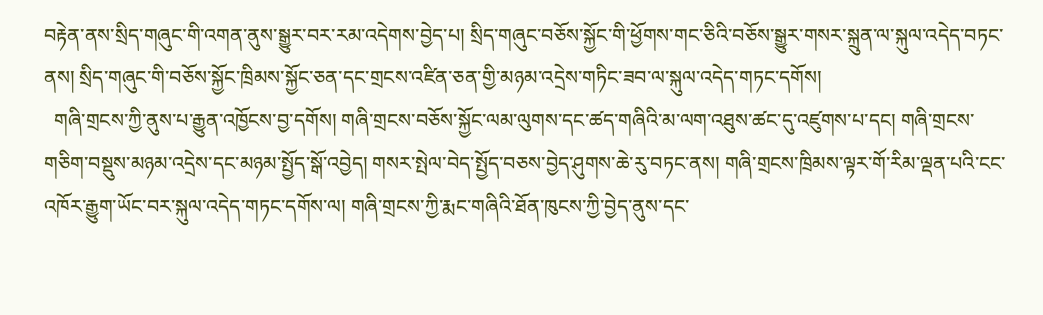བརྟེན་ནས་སྲིད་གཞུང་གི་འགན་ནུས་སྒྱུར་བར་རམ་འདེགས་བྱེད་པ། སྲིད་གཞུང་བཅོས་སྐྱོང་གི་ཕྱོགས་གང་ཅིའི་བཅོས་སྒྱུར་གསར་སྐྲུན་ལ་སྐུལ་འདེད་བཏང་ནས། སྲིད་གཞུང་གི་བཅོས་སྐྱོང་ཁྲིམས་སྐྱོང་ཅན་དང་གྲངས་འཛིན་ཅན་གྱི་མཉམ་འདྲེས་གཏིང་ཟབ་ལ་སྐུལ་འདེད་གཏང་དགོས།
  གཞི་གྲངས་ཀྱི་ནུས་པ་རྒྱུན་འཁྱོངས་བྱ་དགོས། གཞི་གྲངས་བཅོས་སྐྱོང་ལམ་ལུགས་དང་ཚད་གཞིའི་མ་ལག་འཐུས་ཚང་དུ་འཛུགས་པ་དང། གཞི་གྲངས་གཅིག་བསྡུས་མཉམ་འདྲེས་དང་མཉམ་སྤྱོད་སྒོ་འབྱེད། གསར་སྤེལ་བེད་སྤྱོད་བཅས་བྱེད་ཤུགས་ཆེ་རུ་བཏང་ནས། གཞི་གྲངས་ཁྲིམས་ལྟར་གོ་རིམ་ལྡན་པའི་ངང་འཁོར་རྒྱུག་ཡོང་བར་སྐུལ་འདེད་གཏང་དགོས་ལ། གཞི་གྲངས་ཀྱི་རྨང་གཞིའི་ཐོན་ཁུངས་ཀྱི་བྱེད་ནུས་དང་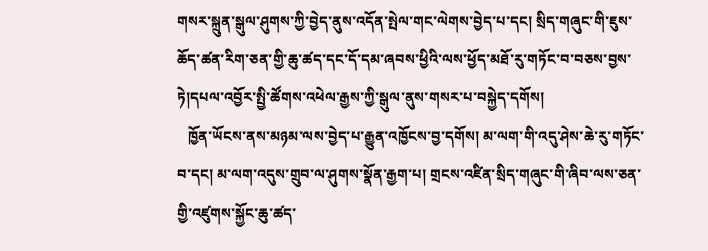གསར་སྐྲུན་སྒུལ་ཤུགས་ཀྱི་བྱེད་ནུས་འདོན་སྤེལ་གང་ལེགས་བྱེད་པ་དང། སྲིད་གཞུང་གི་ཇུས་ཆོད་ཚན་རིག་ཅན་གྱི་ཆུ་ཚད་དང་དོ་དམ་ཞབས་ཕྱིའི་ལས་ཕྱོད་མཐོ་རུ་གཏོང་བ་བཅས་བྱས་ཏེ།དཔལ་འབྱོར་སྤྱི་ཚོགས་འཕེལ་རྒྱས་ཀྱི་སྒུལ་ནུས་གསར་པ་བསྐྱེད་དགོས།
   ཁྱོན་ཡོངས་ནས་མཉམ་ལས་བྱེད་པ་རྒྱུན་འཁྱོངས་བྱ་དགོས། མ་ལག་གི་འདུ་ཤེས་ཆེ་རུ་གཏོང་བ་དང། མ་ལག་འདུས་གྲུབ་ལ་ཤུགས་སྣོན་རྒྱག་པ། གྲངས་འཛིན་སྲིད་གཞུང་གི་ཞིབ་ལས་ཅན་གྱི་འཛུགས་སྐྱོང་ཆུ་ཚད་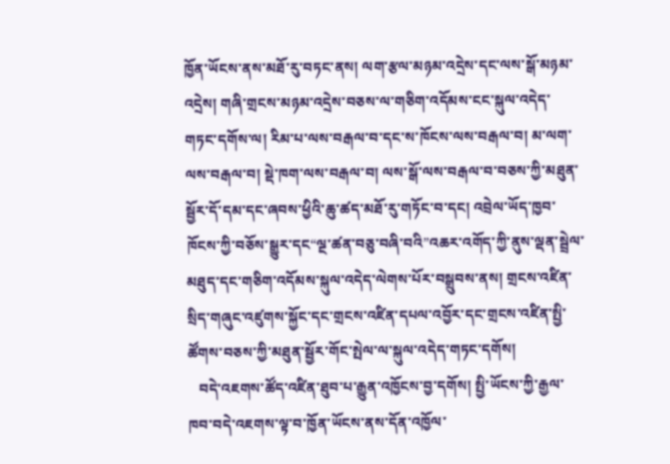ཁྱོན་ཡོངས་ནས་མཐོ་རུ་བཏང་ནས། ལག་རྩལ་མཉམ་འདྲེས་དང་ལས་སྒོ་མཉམ་འདྲེས། གཞི་གྲངས་མཉམ་འདྲེས་བཅས་ལ་གཅིག་འདོམས་ངང་སྐུལ་འདེད་གཏང་དགོས་ལ། རིམ་པ་ལས་བརྒལ་བ་དང་ས་ཁོངས་ལས་བརྒལ་བ། མ་ལག་ལས་བརྒལ་བ། སྡེ་ཁག་ལས་བརྒལ་བ། ལས་སྒོ་ལས་བརྒལ་བ་བཅས་ཀྱི་མཐུན་སྦྱོར་དོ་དམ་དང་ཞབས་ཕྱིའི་ཆུ་ཚད་མཐོ་རུ་གཏོང་བ་དང། འབྲེལ་ཡོད་ཁྱབ་ཁོངས་ཀྱི་བཅོས་སྒྱུར་དང“ལྔ་ཚན་བཅུ་བཞི་བའི”འཆར་འགོད་ཀྱི་ནུས་ལྡན་སྦྲེལ་མཐུད་དང་གཅིག་འདོམས་སྐུལ་འདེད་ལེགས་པོར་བསྒྲུབས་ནས། གྲངས་འཛིན་སྲིད་གཞུང་འཛུགས་སྐྱོང་དང་གྲངས་འཛིན་དཔལ་འབྱོར་དང་གྲངས་འཛིན་སྤྱི་ཚོགས་བཅས་ཀྱི་མཐུན་སྦྱོར་གོང་སྤེལ་ལ་སྐུལ་འདེད་གཏང་དགོས།
   བདེ་འཇགས་ཚོད་འཛིན་ཐུབ་པ་རྒྱུན་འཁྱོངས་བྱ་དགོས། སྤྱི་ཡོངས་ཀྱི་རྒྱལ་ཁབ་བདེ་འཇགས་ལྟ་བ་ཁྱོན་ཡོངས་ནས་དོན་འཁྱོལ་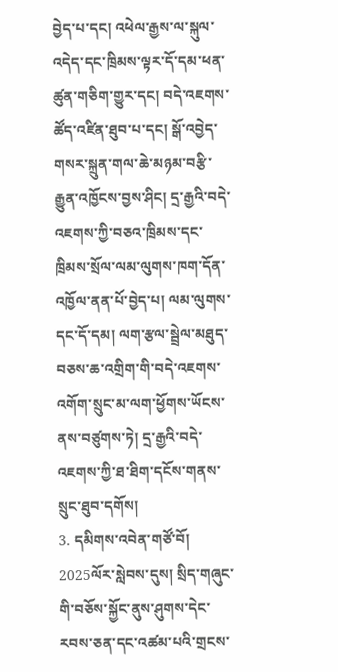བྱེད་པ་དང། འཕེལ་རྒྱས་ལ་སྐུལ་འདེད་དང་ཁྲིམས་ལྟར་དོ་དམ་ཕན་ཚུན་གཅིག་གྱུར་དང། བདེ་འཇགས་ཚོད་འཛིན་ཐུབ་པ་དང། སྒོ་འབྱེད་གསར་སྐྲུན་གལ་ཆེ་མཉམ་བརྩི་རྒྱུན་འཁྱོངས་བྱས་ཤིང། དྲ་རྒྱའི་བདེ་འཇགས་ཀྱི་བཅའ་ཁྲིམས་དང་ཁྲིམས་སྲོལ་ལམ་ལུགས་ཁག་དོན་འཁྱོལ་ནན་པོ་བྱེད་པ། ལམ་ལུགས་དང་དོ་དམ། ལག་རྩལ་སྦྲེལ་མཐུད་བཅས་ཆ་འགྲིག་གི་བདེ་འཇགས་འགོག་སྲུང་མ་ལག་ཕྱོགས་ཡོངས་ནས་བཙུགས་ཏེ། དྲ་རྒྱའི་བདེ་འཇགས་ཀྱི་ཐ་ཐིག་དངོས་གནས་སྲུང་ཐུབ་དགོས།
3. དམིགས་འབེན་གཙོ་བོ།  2025ལོར་སླེབས་དུས། སྲིད་གཞུང་གི་བཅོས་སྐྱོང་ནུས་ཤུགས་དེང་རབས་ཅན་དང་འཚམ་པའི་གྲངས་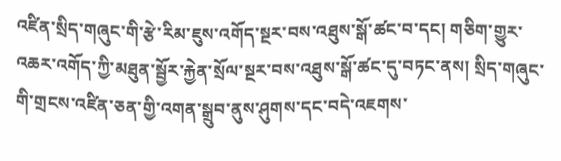འཛིན་སྲིད་གཞུང་གི་རྩེ་རིམ་ཇུས་འགོད་སྔར་བས་འཐུས་སྒོ་ཚང་བ་དང། གཅིག་གྱུར་འཆར་འགོད་ཀྱི་མཐུན་སྦྱོར་རྐྱེན་སྲོལ་སྔར་བས་འཐུས་སྒོ་ཚང་དུ་བཏང་ནས། སྲིད་གཞུང་གི་གྲངས་འཛིན་ཅན་གྱི་འགན་སྒྲུབ་ནུས་ཤུགས་དང་བདེ་འཇགས་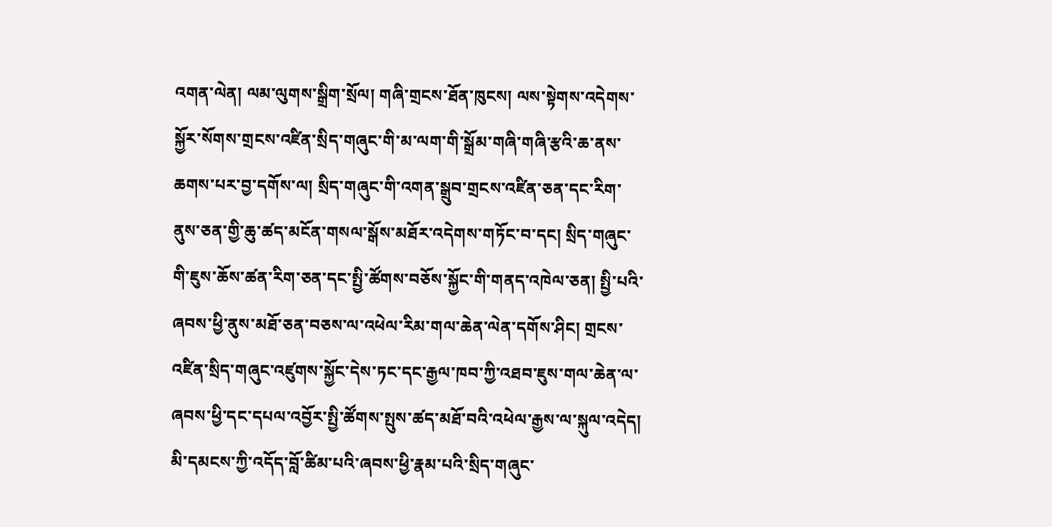འགན་ལེན། ལམ་ལུགས་སྒྲིག་སྲོལ། གཞི་གྲངས་ཐོན་ཁུངས། ལས་སྟེགས་འདེགས་སྐྱོར་སོགས་གྲངས་འཛིན་སྲིད་གཞུང་གི་མ་ལག་གི་སྒྲོམ་གཞི་གཞི་རྩའི་ཆ་ནས་ཆགས་པར་བྱ་དགོས་ལ། སྲིད་གཞུང་གི་འགན་སྒྲུབ་གྲངས་འཛིན་ཅན་དང་རིག་ནུས་ཅན་གྱི་ཆུ་ཚད་མངོན་གསལ་སྒོས་མཐོར་འདེགས་གཏོང་བ་དང། སྲིད་གཞུང་གི་ཇུས་ཆོས་ཚན་རིག་ཅན་དང་སྤྱི་ཚོགས་བཅོས་སྐྱོང་གི་གནད་འཁེལ་ཅན། སྤྱི་པའི་ཞབས་ཕྱི་ནུས་མཐོ་ཅན་བཅས་ལ་འཕེལ་རིམ་གལ་ཆེན་ལེན་དགོས་ཤིང། གྲངས་འཛིན་སྲིད་གཞུང་འཛུགས་སྐྱོང་དེས་ཏང་དང་རྒྱལ་ཁབ་ཀྱི་འཐབ་ཇུས་གལ་ཆེན་ལ་ཞབས་ཕྱི་དང་དཔལ་འབྱོར་སྤྱི་ཚོགས་སྤུས་ཚད་མཐོ་བའི་འཕེལ་རྒྱས་ལ་སྐུལ་འདེད། མི་དམངས་ཀྱི་འདོད་བློ་ཚིམ་པའི་ཞབས་ཕྱི་རྣམ་པའི་སྲིད་གཞུང་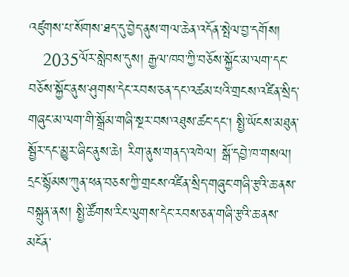འཛུགས་པ་སོགས་ཐད་དུ་བྱེད་ནུས་གལ་ཆེན་འདོན་སྤེལ་བྱ་དགོས།
   2035ལོར་སླེབས་དུས། རྒྱལ་ཁབ་ཀྱི་བཅོས་སྐྱོང་མ་ལག་དང་བཅོས་སྐྱོང་ནུས་ཤུགས་དེང་རབས་ཅན་དང་འཚམ་པའི་གྲངས་འཛིན་སྲིད་གཞུང་མ་ལག་གི་སྒྲོམ་གཞི་སྔར་བས་འཐུས་ཚང་དང། སྤྱི་ཡོངས་མཐུན་སྦྱོར་དང་མྱུར་ཞིང་ནུས་ཆེ། རིག་ནུས་གནད་འཁེལ། སྒོ་དབྱེ་ཁ་གསལ། དྲང་སྙོམས་ཀུན་ཕན་བཅས་ཀྱི་གྲངས་འཛིན་སྲིད་གཞུང་གཞི་རྩའི་ཆ་ནས་བསྐྲུན་ནས། སྤྱི་ཚོགས་རིང་ལུགས་དེང་རབས་ཅན་གཞི་རྩའི་ཆ་ནས་མངོན་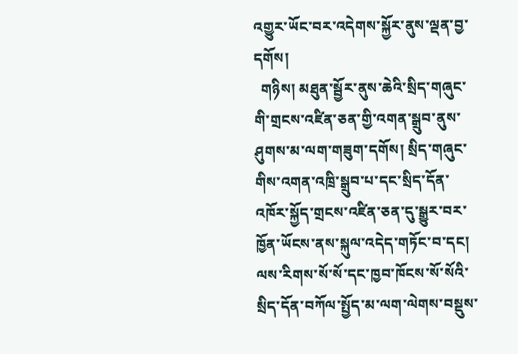འགྱུར་ཡོང་བར་འདེགས་སྐྱོར་ནུས་ལྡན་བྱ་དགོས།
  གཉིས། མཐུན་སྦྱོར་ནུས་ཆེའི་སྲིད་གཞུང་གི་གྲངས་འཛིན་ཅན་གྱི་འགན་སྒྲུབ་ནུས་ཤུགས་མ་ལག་གཟུག་དགོས། སྲིད་གཞུང་གིས་འགན་འཁྲི་སྒྲུབ་པ་དང་སྲིད་དོན་འཁོར་སྐྱོད་གྲངས་འཛིན་ཅན་དུ་སྒྱུར་བར་ཁྱོན་ཡོངས་ནས་སྐུལ་འདེད་གཏོང་བ་དང། ལས་རིགས་སོ་སོ་དང་ཁྱབ་ཁོངས་སོ་སོའི་སྲིད་དོན་བཀོལ་སྤྱོད་མ་ལག་ལེགས་བསྡུས་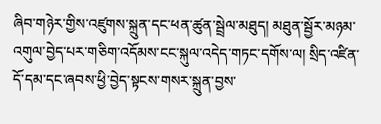ཞིབ་གཉེར་གྱིས་འཛུགས་སྐྲུན་དང་ཕན་ཚུན་སྦྲེལ་མཐུད། མཐུན་སྦྱོར་མཉམ་འགུལ་བྱེད་པར་གཅིག་འདོམས་ངང་སྐུལ་འདེད་གཏང་དགོས་ལ། སྲིད་འཛིན་དོ་དམ་དང་ཞབས་ཕྱི་བྱེད་སྟངས་གསར་སྐྲུན་བྱས་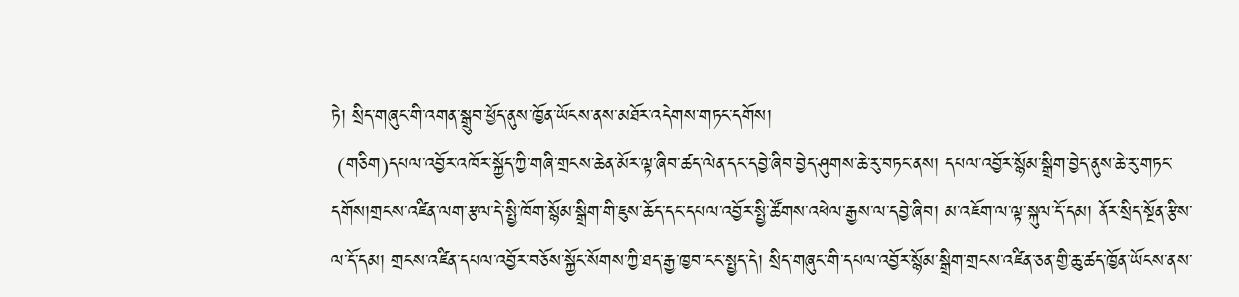ཏེ། སྲིད་གཞུང་གི་འགན་སྒྲུབ་ཕྱོད་ནུས་ཁྱོན་ཡོངས་ནས་མཐོར་འདེགས་གཏང་དགོས།
 (གཅིག)དཔལ་འབྱོར་འཁོར་སྐྱོད་ཀྱི་གཞི་གྲངས་ཆེན་མོར་ལྟ་ཞིབ་ཚད་ལེན་དང་དབྱེ་ཞིབ་བྱེད་ཤུགས་ཆེ་རུ་བཏང་ནས། དཔལ་འབྱོར་སྙོམ་སྒྲིག་བྱེད་ནུས་ཆེ་རུ་གཏང་དགོས།གྲངས་འཛིན་ལག་རྩལ་དེ་སྤྱི་ཁོག་སྙོམ་སྒྲིག་གི་ཇུས་ཆོད་དང་དཔལ་འབྱོར་སྤྱི་ཚོགས་འཕེལ་རྒྱས་ལ་དབྱེ་ཞིབ། མ་འཇོག་ལ་ལྟ་སྐུལ་དོ་དམ། ནོར་སྲིད་སྔོན་རྩིས་ལ་དོ་དམ། གྲངས་འཛིན་དཔལ་འབྱོར་བཅོས་སྐྱོང་སོགས་ཀྱི་ཐད་རྒྱ་ཁྱབ་ངང་སྤྱད་དེ། སྲིད་གཞུང་གི་དཔལ་འབྱོར་སྙོམ་སྒྲིག་གྲངས་འཛིན་ཅན་གྱི་ཆུ་ཚད་ཁྱོན་ཡོངས་ནས་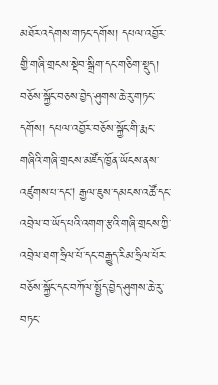མཐོར་འདེགས་གཏང་དགོས། དཔལ་འབྱོར་གྱི་གཞི་གྲངས་སྡེབ་སྒྲིག་དང་གཅིག་སྡུད། བཅོས་སྐྱོང་བཅས་བྱེད་ཤུགས་ཆེ་རུ་གཏང་དགོས། དཔལ་འབྱོར་བཅོས་སྐྱོང་གི་རྨང་གཞིའི་གཞི་གྲངས་མཛོད་ཁྱོན་ཡོངས་ནས་འཛུགས་པ་དང། རྒྱལ་ཇུས་དམངས་འཚོ་དང་འབྲེལ་བ་ཡོད་པའི་འགག་རྩའི་གཞི་གྲངས་ཀྱི་འབྲེལ་ཐག་ཧྲིལ་པོ་དང་བརྒྱུད་རིམ་ཧྲིལ་པོར་བཅོས་སྐྱོང་དང་བཀོལ་སྤྱོད་བྱེད་ཤུགས་ཆེ་རུ་བཏང་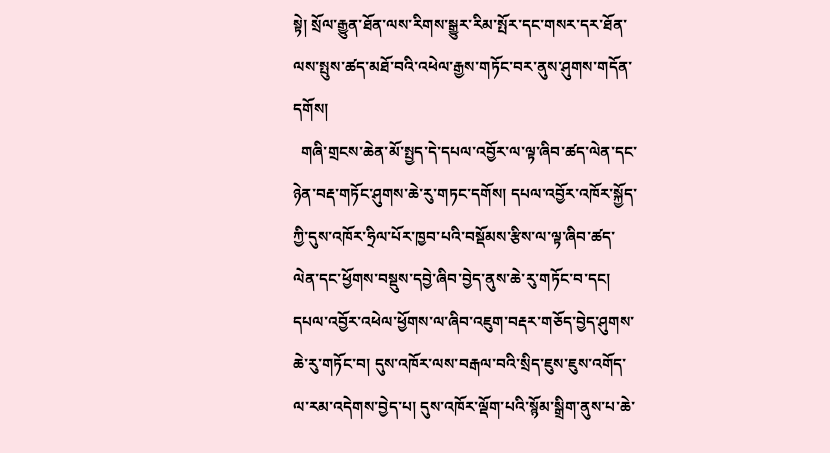སྟེ། སྲོལ་རྒྱུན་ཐོན་ལས་རིགས་སྒྱུར་རིམ་སྤོར་དང་གསར་དར་ཐོན་ལས་སྤུས་ཚད་མཐོ་བའི་འཕེལ་རྒྱས་གཏོང་བར་ནུས་ཤུགས་གདོན་དགོས།
  གཞི་གྲངས་ཆེན་མོ་སྤྱད་དེ་དཔལ་འབྱོར་ལ་ལྟ་ཞིབ་ཚད་ལེན་དང་ཉེན་བརྡ་གཏོང་ཤུགས་ཆེ་རུ་གཏང་དགོས། དཔལ་འབྱོར་འཁོར་སྐྱོད་ཀྱི་དུས་འཁོར་ཧྲིལ་པོར་ཁྱབ་པའི་བསྡོམས་རྩིས་ལ་ལྟ་ཞིབ་ཚད་ལེན་དང་ཕྱོགས་བསྡུས་དབྱེ་ཞིབ་བྱེད་ནུས་ཆེ་རུ་གཏོང་བ་དང། དཔལ་འབྱོར་འཕེལ་ཕྱོགས་ལ་ཞིབ་འཇུག་བརྡར་གཅོད་བྱེད་ཤུགས་ཆེ་རུ་གཏོང་བ། དུས་འཁོར་ལས་བརྒལ་བའི་སྲིད་ཇུས་ཇུས་འགོད་ལ་རམ་འདེགས་བྱེད་པ། དུས་འཁོར་ལྡོག་པའི་སྙོམ་སྒྲིག་ནུས་པ་ཆེ་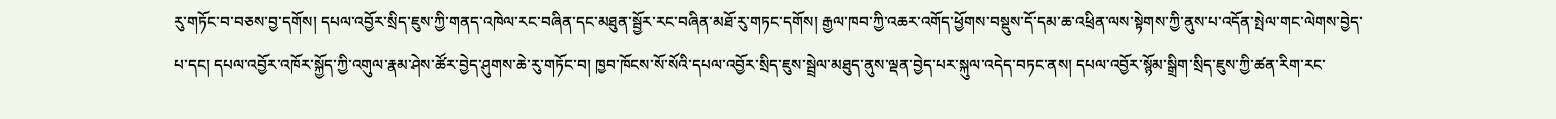རུ་གཏོང་བ་བཅས་བྱ་དགོས། དཔལ་འབྱོར་སྲིད་ཇུས་ཀྱི་གནད་འཁེལ་རང་བཞིན་དང་མཐུན་སྦྱོར་རང་བཞིན་མཐོ་རུ་གཏང་དགོས། རྒྱལ་ཁབ་ཀྱི་འཆར་འགོད་ཕྱོགས་བསྡུས་དོ་དམ་ཆ་འཕྲིན་ལས་སྟེགས་ཀྱི་ནུས་པ་འདོན་སྤེལ་གང་ལེགས་བྱེད་པ་དང། དཔལ་འབྱོར་འཁོར་སྐྱོད་ཀྱི་འགུལ་རྣམ་ཤེས་ཚོར་བྱེད་ཤུགས་ཆེ་རུ་གཏོང་བ། ཁྱབ་ཁོངས་སོ་སོའི་དཔལ་འབྱོར་སྲིད་ཇུས་སྦྲེལ་མཐུད་ནུས་ལྡན་བྱེད་པར་སྐུལ་འདེད་བཏང་ནས། དཔལ་འབྱོར་སྙོམ་སྒྲིག་སྲིད་ཇུས་ཀྱི་ཚན་རིག་རང་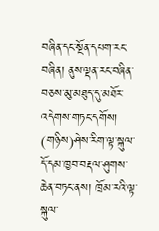བཞིན་དང་སྔོན་དཔག་རང་བཞིན། ནུས་ལྡན་རང་བཞིན་བཅས་མུ་མཐུད་དུ་མཐོར་འདེགས་གཏང་དགོས།
(གཉིས)ཤེས་རིག་ལྟ་སྐུལ་དོ་དམ་ཁྱབ་བརྡལ་ཤུགས་ཆེན་བཏང་ནས། ཁྲོམ་རའི་ལྟ་སྐུལ་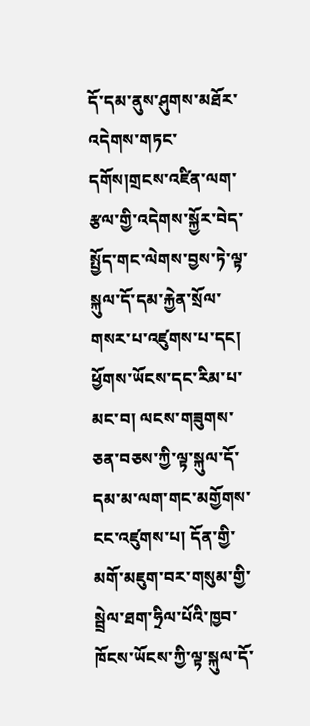དོ་དམ་ནུས་ཤུགས་མཐོར་འདེགས་གཏང་དགོས།གྲངས་འཛིན་ལག་རྩལ་གྱི་འདེགས་སྐྱོར་བེད་སྤྱོད་གང་ལེགས་བྱས་ཏེ་ལྟ་སྐུལ་དོ་དམ་རྐྱེན་སྲོལ་གསར་པ་འཛུགས་པ་དང། ཕྱོགས་ཡོངས་དང་རིམ་པ་མང་བ། ལངས་གཟུགས་ཅན་བཅས་ཀྱི་ལྟ་སྐུལ་དོ་དམ་མ་ལག་གང་མགྱོགས་ངང་འཛུགས་པ། དོན་གྱི་མགོ་མཇུག་བར་གསུམ་གྱི་སྦྲེལ་ཐག་ཧྲིལ་པོའི་ཁྱབ་ཁོངས་ཡོངས་ཀྱི་ལྟ་སྐུལ་དོ་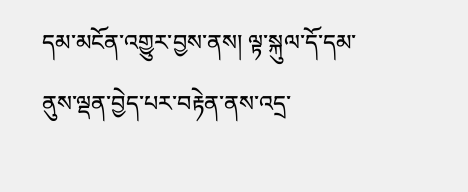དམ་མངོན་འགྱུར་བྱས་ནས། ལྟ་སྐུལ་དོ་དམ་ནུས་ལྡན་བྱེད་པར་བརྟེན་ནས་འདྲ་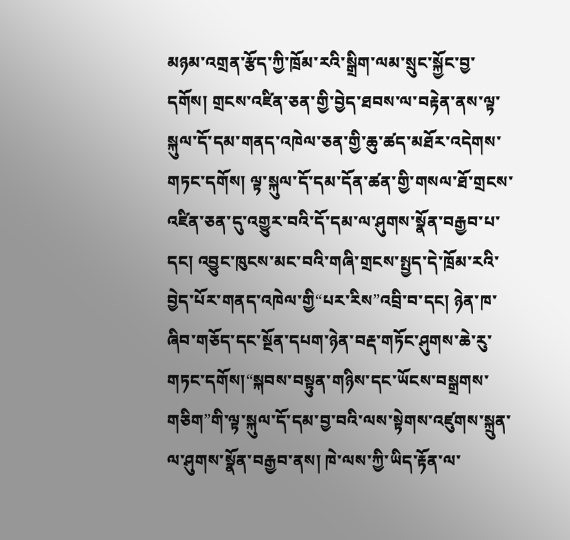མཉམ་འགྲན་རྩོད་ཀྱི་ཁྲོམ་རའི་སྒྲིག་ལམ་སྲུང་སྐྱོང་བྱ་དགོས། གྲངས་འཛིན་ཅན་གྱི་བྱེད་ཐབས་ལ་བརྟེན་ནས་ལྟ་སྐུལ་དོ་དམ་གནད་འཁེལ་ཅན་གྱི་ཆུ་ཚད་མཐོར་འདེགས་གཏང་དགོས། ལྟ་སྐུལ་དོ་དམ་དོན་ཚན་གྱི་གསལ་ཐོ་གྲངས་འཛིན་ཅན་དུ་འགྱུར་བའི་དོ་དམ་ལ་ཤུགས་སྣོན་བརྒྱབ་པ་དང། འབྱུང་ཁུངས་མང་བའི་གཞི་གྲངས་སྤྱད་དེ་ཁྲོམ་རའི་བྱེད་པོར་གནད་འཁེལ་གྱི“པར་རིས”འབྲི་བ་དང། ཉེན་ཁ་ཞིབ་གཅོད་དང་སྔོན་དཔག་ཉེན་བརྡ་གཏོང་ཤུགས་ཆེ་རུ་གཏང་དགོས།“སྐབས་བསྟུན་གཉིས་དང་ཡོངས་བསྒྲགས་གཅིག”གི་ལྟ་སྐུལ་དོ་དམ་བྱ་བའི་ལས་སྟེགས་འཛུགས་སྐྲུན་ལ་ཤུགས་སྣོན་བརྒྱབ་ནས། ཁེ་ལས་ཀྱི་ཡིད་རྟོན་ལ་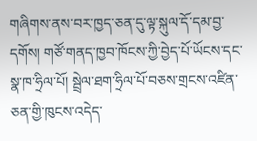གཞིགས་ནས་བར་ཁྱད་ཅན་དུ་ལྟ་སྐུལ་དོ་དམ་བྱ་དགོས། གཙོ་གནད་ཁྱབ་ཁོངས་ཀྱི་བྱེད་པོ་ཡོངས་དང་སྣ་ཁ་ཧྲིལ་པོ། སྦྲེལ་ཐག་ཧྲིལ་པོ་བཅས་གྲངས་འཛིན་ཅན་གྱི་ཁུངས་འདེད་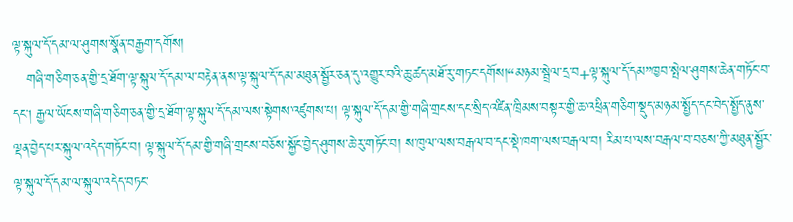ལྟ་སྐུལ་དོ་དམ་ལ་ཤུགས་སྣོན་བརྒྱག་དགོས།
   གཞི་གཅིག་ཅན་གྱི་དྲ་ཐོག་ལྟ་སྐུལ་དོ་དམ་ལ་བརྟེན་ནས་ལྟ་སྐུལ་དོ་དམ་མཐུན་སྦྱོར་ཅན་དུ་འགྱུར་བའི་ཆུ་ཚད་མཐོ་རུ་གཏང་དགོས།“མཉམ་སྦྲེལ་དྲ་བ+ལྟ་སྐུལ་དོ་དམ”ཁྱབ་སྤེལ་ཤུགས་ཆེན་གཏོང་བ་དང། རྒྱལ་ཡོངས་གཞི་གཅིག་ཅན་གྱི་དྲ་ཐོག་ལྟ་སྐུལ་དོ་དམ་ལས་སྟེགས་འཛུགས་པ། ལྟ་སྐུལ་དོ་དམ་གྱི་གཞི་གྲངས་དང་སྲིད་འཛིན་ཁྲིམས་བསྟར་གྱི་ཆ་འཕྲིན་གཅིག་སྡུད་མཉམ་སྤྱོད་དང་བེད་སྤྱོད་ནུས་ལྡན་བྱེད་པར་སྐུལ་འདེད་གཏོང་བ། ལྟ་སྐུལ་དོ་དམ་གྱི་གཞི་གྲངས་བཅོས་སྐྱོང་བྱེད་ཤུགས་ཆེ་རུ་གཏོང་བ། ས་ཁུལ་ལས་བརྒལ་བ་དང་སྡེ་ཁག་ལས་བརྒལ་བ། རིམ་པ་ལས་བརྒལ་བ་བཅས་ཀྱི་མཐུན་སྦྱོར་ལྟ་སྐུལ་དོ་དམ་ལ་སྐུལ་འདེད་བཏང་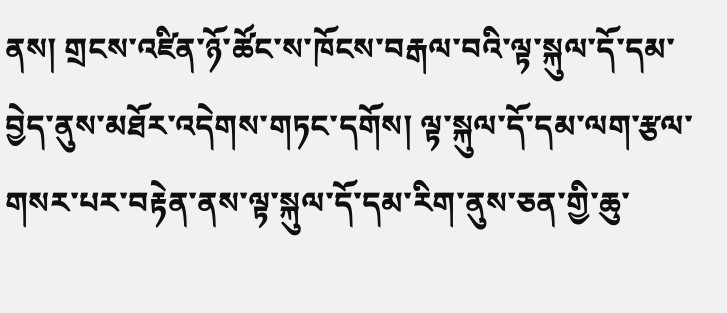ནས། གྲངས་འཛིན་ཉོ་ཚོང་ས་ཁོངས་བརྒལ་བའི་ལྟ་སྐུལ་དོ་དམ་བྱེད་ནུས་མཐོར་འདེགས་གཏང་དགོས། ལྟ་སྐུལ་དོ་དམ་ལག་རྩལ་གསར་པར་བརྟེན་ནས་ལྟ་སྐུལ་དོ་དམ་རིག་ནུས་ཅན་གྱི་ཆུ་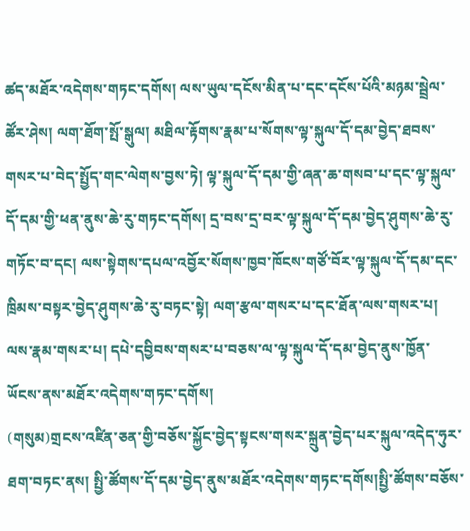ཚད་མཐོར་འདེགས་གཏང་དགོས། ལས་ཡུལ་དངོས་མིན་པ་དང་དངོས་པོའི་མཉམ་སྦྲེལ་ཚོར་ཤེས། ལག་ཐོག་སྤོ་སྒུལ། མཐིལ་རྟོགས་རྣམ་པ་སོགས་ལྟ་སྐུལ་དོ་དམ་བྱེད་ཐབས་གསར་པ་བེད་སྤྱོད་གང་ལེགས་བྱས་ཏེ། ལྟ་སྐུལ་དོ་དམ་གྱི་ཞན་ཆ་གསབ་པ་དང་ལྟ་སྐུལ་དོ་དམ་གྱི་ཕན་ནུས་ཆེ་རུ་གཏང་དགོས། དྲ་བས་དྲ་བར་ལྟ་སྐུལ་དོ་དམ་བྱེད་ཤུགས་ཆེ་རུ་གཏོང་བ་དང། ལས་སྟེགས་དཔལ་འབྱོར་སོགས་ཁྱབ་ཁོངས་གཙོ་བོར་ལྟ་སྐུལ་དོ་དམ་དང་ཁྲིམས་བསྟར་བྱེད་ཤུགས་ཆེ་རུ་བཏང་སྟེ། ལག་རྩལ་གསར་པ་དང་ཐོན་ལས་གསར་པ། ལས་རྣམ་གསར་པ། དཔེ་དབྱིབས་གསར་པ་བཅས་ལ་ལྟ་སྐུལ་དོ་དམ་བྱེད་ནུས་ཁྱོན་ཡོངས་ནས་མཐོར་འདེགས་གཏང་དགོས།
(གསུམ)གྲངས་འཛིན་ཅན་གྱི་བཅོས་སྐྱོང་བྱེད་སྟངས་གསར་སྐྲུན་བྱེད་པར་སྐུལ་འདེད་ཧུར་ཐག་བཏང་ནས། སྤྱི་ཚོགས་དོ་དམ་བྱེད་ནུས་མཐོར་འདེགས་གཏང་དགོས།སྤྱི་ཚོགས་བཅོས་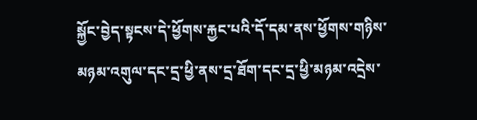སྐྱོང་བྱེད་སྟངས་དེ་ཕྱོགས་རྐྱང་པའི་དོ་དམ་ནས་ཕྱོགས་གཉིས་མཉམ་འགུལ་དང་དྲ་ཕྱི་ནས་དྲ་ཐོག་དང་དྲ་ཕྱི་མཉམ་འདྲེས་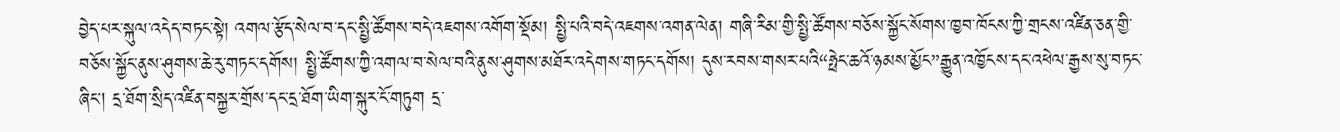བྱེད་པར་སྐུལ་འདེད་བཏང་སྟེ། འགལ་རྩོད་སེལ་བ་དང་སྤྱི་ཚོགས་བདེ་འཇགས་འགོག་སྡོམ། སྤྱི་པའི་བདེ་འཇགས་འགན་ལེན། གཞི་རིམ་གྱི་སྤྱི་ཚོགས་བཅོས་སྐྱོང་སོགས་ཁྱབ་ཁོངས་ཀྱི་གྲངས་འཛིན་ཅན་གྱི་བཅོས་སྐྱོང་ནུས་ཤུགས་ཆེ་རུ་གཏང་དགོས། སྤྱི་ཚོགས་ཀྱི་འགལ་བ་སེལ་བའི་ནུས་ཤུགས་མཐོར་འདེགས་གཏང་དགོས། དུས་རབས་གསར་པའི“ཧྥེང་ཆའོ་ཉམས་མྱོང”རྒྱུན་འཁྱོངས་དང་འཕེལ་རྒྱས་སུ་བཏང་ཞིང། དྲ་ཐོག་སྲིད་འཛིན་བསྐྱར་གྲོས་དང་དྲ་ཐོག་ཡིག་སྐུར་ངོ་གཏུག དྲ་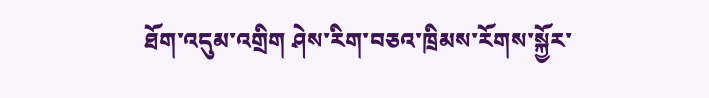ཐོག་འདུམ་འགྲིག ཤེས་རིག་བཅའ་ཁྲིམས་རོགས་སྐྱོར་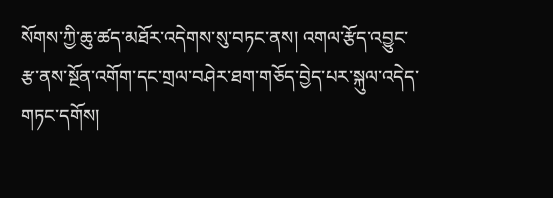སོགས་ཀྱི་ཆུ་ཚད་མཐོར་འདེགས་སུ་བཏང་ནས། འགལ་རྩོད་འབྱུང་རྩ་ནས་སྔོན་འགོག་དང་གྲལ་བཤེར་ཐག་གཅོད་བྱེད་པར་སྐུལ་འདེད་གཏང་དགོས།